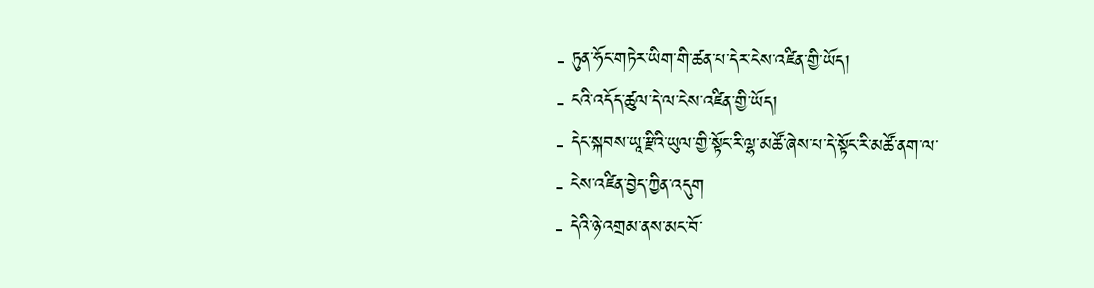- ཏུན་ཧོང་གཏེར་ཡིག་གི་ཚན་པ་དེར་ངེས་འཛིན་གྱི་ཡོད།
- ངའི་འདོད་ཚུལ་དེ་ལ་ངེས་འཛིན་གྱི་ཡོད།
- དེང་སྐབས་ཡཱ་རྫིའི་ཡུལ་གྱི་སྟོང་རི་ལྷ་མཚོ་ཞེས་པ་དེ་སྟོང་རི་མཚོ་ནག་ལ་
- ངེས་འཛིན་བྱེད་ཀྱིན་འདུག
- དེའི་ཉེ་འགྲམ་ནས་མང་བོ་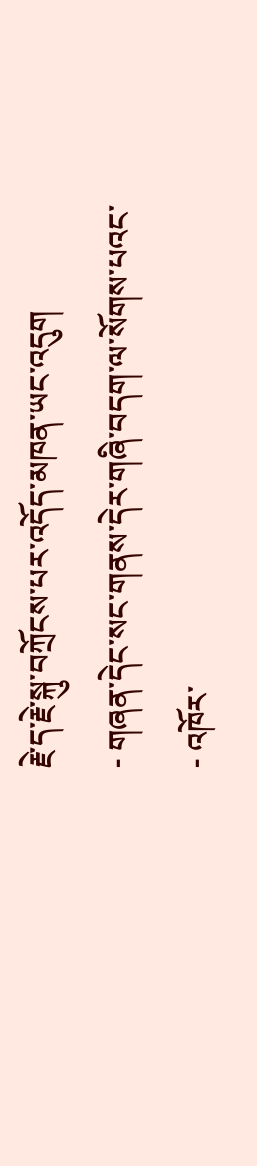རྗེ་ད་རྗེ་སྐུ་བཀྲོངས་པར་འདོད་མཁན་ཡང་འདུག
- གཞན་དེང་སང་གནས་དེར་གཞི་བདག་ལ་སོགས་པའང་
- འཁོར་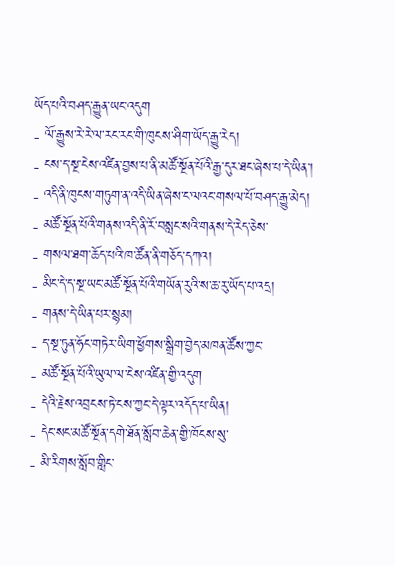ཡོད་པའི་བཤད་རྒྱུན་ཡང་འདུག
- ལོ་རྒྱུས་རེ་རེ་ལ་རང་རང་གི་ཁུངས་ཤིག་ཡོད་རྒྱུ་རེད།
- ངས་ད་སྔ་ངེས་འཛིན་བྱས་པ་ནི་མཚོ་སྔོན་པོའི་རྒྱ་དུར་ཐང་ཞེས་པ་དེ་ཡིན་།
- འདི་ནི་ཁུངས་གཏུག་ན་འདི་ཡིན་ཞེས་ང་ལའང་གསལ་པོ་བཤད་རྒྱུ་མེད།
- མཚོ་སྔོན་པོའི་གནས་འདི་ནི་རོ་བསླང་སའི་གནས་དེ་རེད་ཅེས་
- གསལ་ཐག་ཆོད་པའི་ཁ་ཚོན་ནི་གཅོད་དཀའ།
- མིང་དེ་ད་སྔ་ཡང་མཚོ་སྔོན་པོའི་གཡོན་རུའི་ས་ཆ་རུ་ཡོད་པ་འདྲ།
- གནས་དེ་ཡིན་པར་སྙམ།
- ད་སྔ་ཏུན་ཧོང་གཏེར་ཡིག་ཕྱོགས་སྒྲིག་བྱེད་མཁན་ཚོས་ཀྱང་
- མཚོ་སྔོན་པོའི་ཡུལ་ལ་ངེས་འཛིན་གྱི་འདུག
- དེའི་རྗེས་འབྲངས་ཏེ་ངས་ཀྱང་དེ་ལྟར་འདོད་པ་ཡིན།
- དེང་སང་མཚོ་སྔོན་དགེ་ཐོན་སློབ་ཆེན་གྱི་ཁོངས་སུ་
- མི་རིགས་སློབ་གླིང་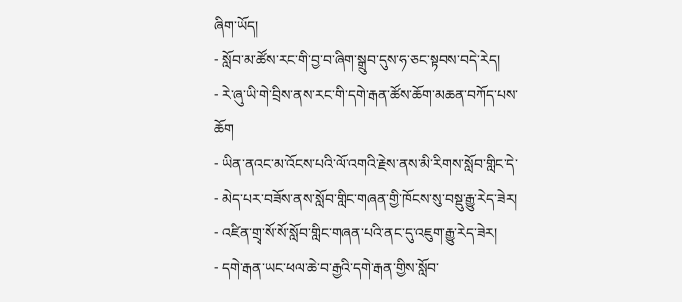ཞིག་ཡོད།
- སློབ་མ་ཚོས་རང་གི་བྱ་བ་ཞིག་སྒྲུབ་དུས་ཧ་ཅང་སྟབས་བདེ་རེད།
- རེ་ཞུ་ཡི་གེ་བྲིས་ནས་རང་གི་དགེ་རྒན་ཚོས་ཆོག་མཆན་བཀོད་པས་ཆོག
- ཡིན་ནའང་མ་འོངས་པའི་ལོ་འགའི་རྗེས་ནས་མི་རིགས་སློབ་གླིང་དེ་
- མེད་པར་བཟོས་ནས་སློབ་གླིང་གཞན་གྱི་ཁོངས་སུ་བསྡུ་རྒྱུ་རེད་ཟེར།
- འཛིན་གྲྭ་སོ་སོ་སློབ་གླིང་གཞན་པའི་ནང་དུ་འཇུག་རྒྱུ་རེད་ཟེར།
- དགེ་རྒན་ཡང་ཕལ་ཆེ་བ་རྒྱའི་དགེ་རྒན་གྱིས་སློབ་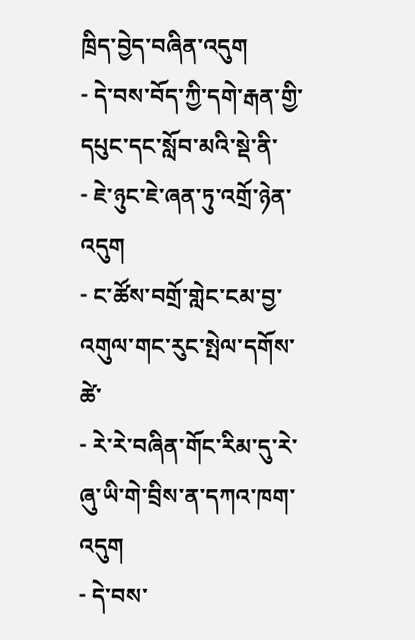ཁྲིད་བྱེད་བཞིན་འདུག
- དེ་བས་བོད་ཀྱི་དགེ་རྒན་གྱི་དཔུང་དང་སློབ་མའི་སྡེ་ནི་
- ཇེ་ཉུང་ཇེ་ཞན་ཏུ་འགྲོ་ཉེན་འདུག
- ང་ཚོས་བགྲོ་གླེང་ངམ་བྱ་འགུལ་གང་རུང་སྤེལ་དགོས་ཚེ་
- རེ་རེ་བཞིན་གོང་རིམ་དུ་རེ་ཞུ་ཡི་གེ་བྲིས་ན་དཀའ་ཁག་འདུག
- དེ་བས་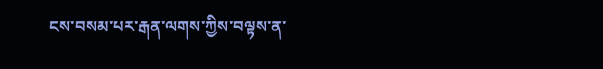ངས་བསམ་པར་རྒན་ལགས་ཀྱིས་བལྟས་ན་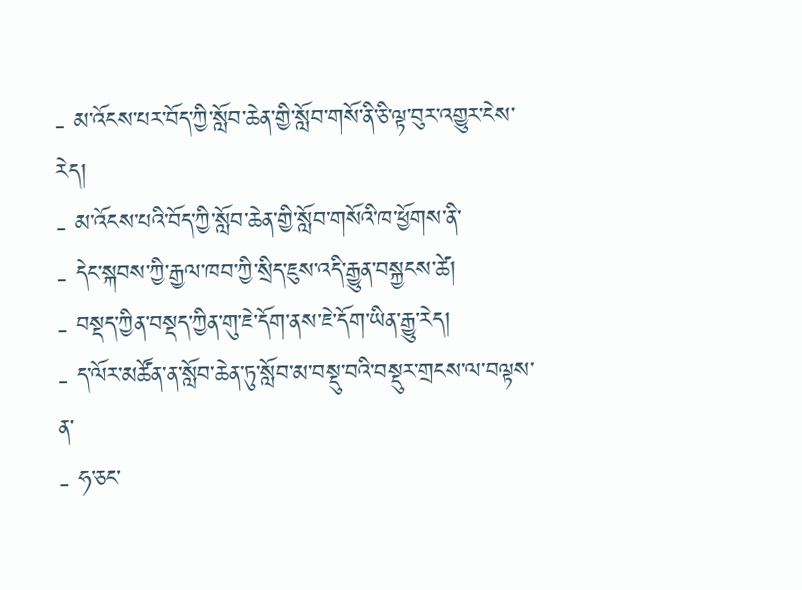- མ་འོངས་པར་བོད་ཀྱི་སློབ་ཆེན་གྱི་སློབ་གསོ་ནི་ཅི་ལྟ་བུར་འགྱུར་ངེས་རེད།
- མ་འོངས་པའི་བོད་ཀྱི་སློབ་ཆེན་གྱི་སློབ་གསོའི་ཁ་ཕྱོགས་ནི་
- དེང་སྐབས་ཀྱི་རྒྱལ་ཁབ་ཀྱི་སྲིད་ཇུས་འདི་རྒྱུན་བསྐྱངས་ཚེ།
- བསྡད་ཀྱིན་བསྡད་ཀྱིན་གུ་ཇེ་དོག་ནས་ཇེ་དོག་ཡིན་རྒྱུ་རེད།
- ད་ལོར་མཚོན་ན་སློབ་ཆེན་ཏུ་སློབ་མ་བསྡུ་བའི་བསྡུར་གྲངས་ལ་བལྟས་ན་
- ཧ་ཅང་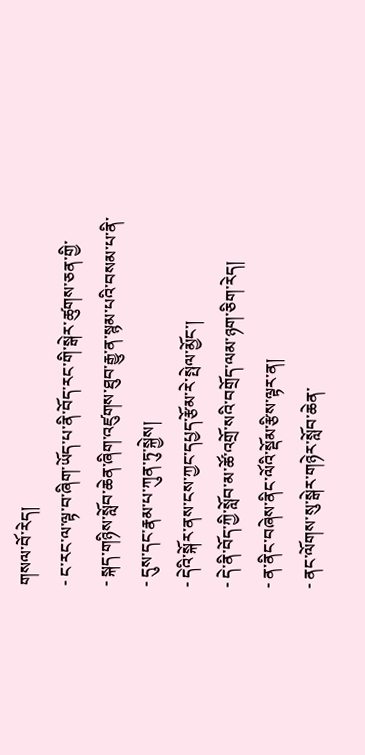གསལ་བོ་རེད།
- ང་རང་ལ་ལྟ་བ་ཞིག་ཡོད་པ་ནི་བོད་རང་གི་སྒེར་ཚུགས་ཅན་གྱི་
- སྐད་གཉིས་སློབ་ཆེན་ཞིག་འཛུགས་ཐུབ་རྒྱུ་ན་སྙམ་པའི་བསམ་པ་ནི་
- དུས་དང་རྣམ་པ་ཀུན་ཏུ་སྐྱེས།
- དེའི་སྐོར་ནས་ངས་ཀྱང་དཔྱད་རྩོམ་རེ་སྤེལ་མྱོང་།
- དེ་ནི་བོད་ཀྱི་སློབ་མ་ཚོ་འགྲོ་སའི་བགྲོད་ལམ་ཉག་ཅིག་རེད།
- ན་ནིང་བཞེས་ནིང་ལོའི་སྡོམ་རྩིས་ལྟར་ན།
- ནང་ལོགས་སུ་སྒེར་གཉེར་སློབ་ཆེན་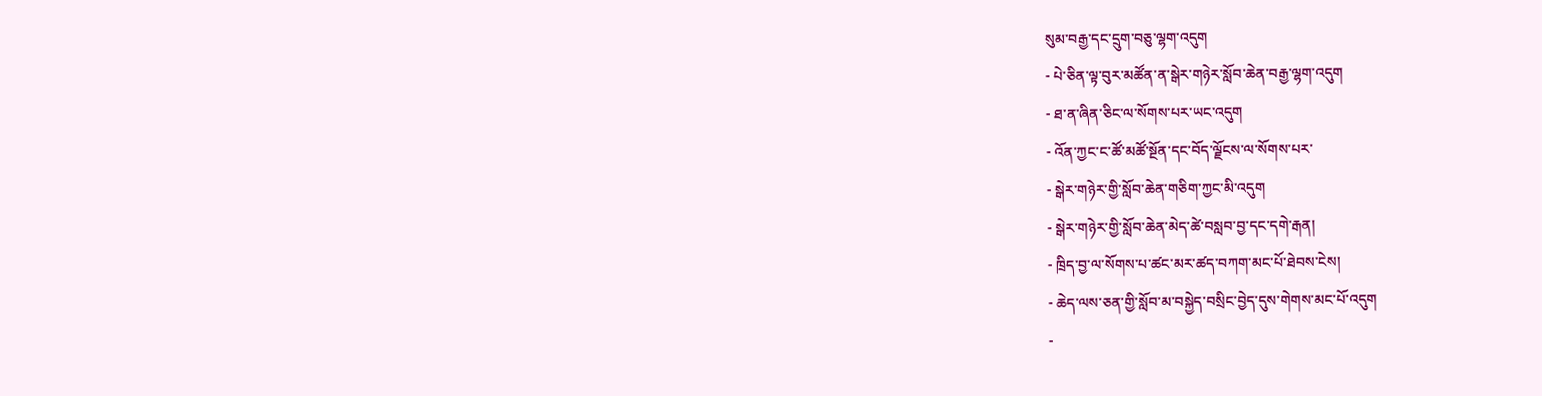སུམ་བརྒྱ་དང་དྲུག་བཅུ་ལྷག་འདུག
- པེ་ཅིན་ལྟ་བུར་མཚོན་ན་སྒེར་གཉེར་སློབ་ཆེན་བརྒྱ་ལྷག་འདུག
- ཐ་ན་ཞིན་ཅིང་ལ་སོགས་པར་ཡང་འདུག
- འོན་ཀྱང་ང་ཚོ་མཚོ་སྔོན་དང་བོད་ལྗོངས་ལ་སོགས་པར་
- སྒེར་གཉེར་གྱི་སློབ་ཆེན་གཅིག་ཀྱང་མི་འདུག
- སྒེར་གཉེར་གྱི་སློབ་ཆེན་མེད་ཚེ་བསླབ་བྱ་དང་དགེ་རྒན།
- ཁྲིད་བྱ་ལ་སོགས་པ་ཚང་མར་ཚད་བཀག་མང་པོ་ཐེབས་ངེས།
- ཆེད་ལས་ཅན་གྱི་སློབ་མ་བསྐྱེད་བསྲིང་བྱེད་དུས་གེགས་མང་པོ་འདུག
-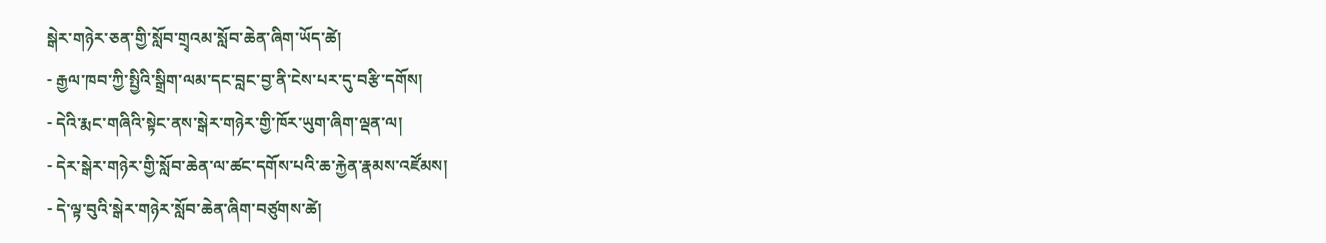སྒེར་གཉེར་ཅན་གྱི་སློབ་གྲྭའམ་སློབ་ཆེན་ཞིག་ཡོད་ཚེ།
- རྒྱལ་ཁབ་ཀྱི་སྤྱིའི་སྒྲིག་ལམ་དང་བླང་བྱ་ནི་ངེས་པར་དུ་བརྩི་དགོས།
- དེའི་རྨང་གཞིའི་སྟེང་ནས་སྒེར་གཉེར་གྱི་ཁོར་ཡུག་ཞིག་ལྡན་ལ།
- དེར་སྒེར་གཉེར་གྱི་སློབ་ཆེན་ལ་ཚང་དགོས་པའི་ཆ་རྐྱེན་རྣམས་འཛོམས།
- དེ་ལྟ་བུའི་སྒེར་གཉེར་སློབ་ཆེན་ཞིག་བཙུགས་ཚེ།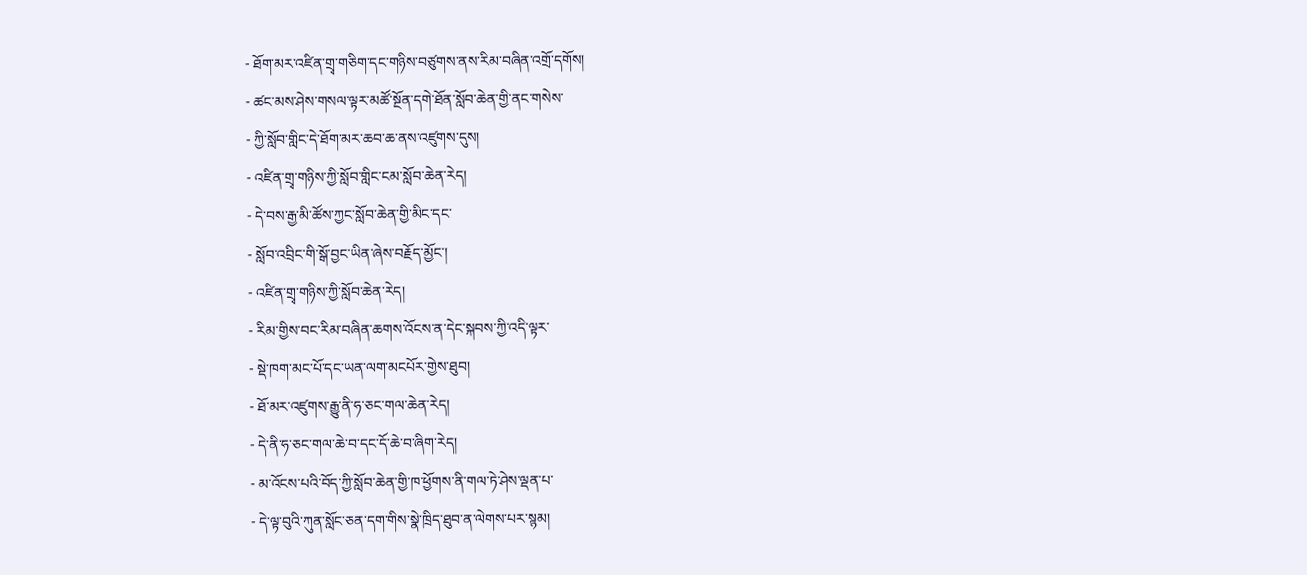- ཐོག་མར་འཛིན་གྲྭ་གཅིག་དང་གཉིས་བཙུགས་ནས་རིམ་བཞིན་འགྲོ་དགོས།
- ཚང་མས་ཤེས་གསལ་ལྟར་མཚོ་སྔོན་དགེ་ཐོན་སློབ་ཆེན་གྱི་ནང་གསེས་
- ཀྱི་སློབ་གླིང་དེ་ཐོག་མར་ཆབ་ཆ་ནས་འཛུགས་དུས།
- འཛིན་གྲྭ་གཉིས་ཀྱི་སློབ་གླིང་ངམ་སློབ་ཆེན་རེད།
- དེ་བས་རྒྱ་མི་ཚོས་ཀྱང་སློབ་ཆེན་གྱི་མིང་དང་
- སློབ་འབྲིང་གི་སྒོ་བྱང་ཡིན་ཞེས་བརྗོད་མྱོང་།
- འཛིན་གྲྭ་གཉིས་ཀྱི་སློབ་ཆེན་རེད།
- རིམ་གྱིས་བང་རིམ་བཞིན་ཆགས་འོངས་ན་དེང་སྐབས་ཀྱི་འདི་ལྟར་
- སྡེ་ཁག་མང་པོ་དང་ཡན་ལག་མངཔོར་གྱེས་ཐུབ།
- ཐོ་མར་འཛུགས་རྒྱུ་ནི་ཧ་ཅང་གལ་ཆེན་རེད།
- དེ་ནི་ཧ་ཅང་གལ་ཆེ་བ་དང་དོ་ཆེ་བ་ཞིག་རེད།
- མ་འོངས་པའི་བོད་ཀྱི་སློབ་ཆེན་གྱི་ཁ་ཕྱོགས་ནི་གལ་ཏེ་ཤེས་ལྡན་པ་
- དེ་ལྟ་བུའི་ཀུན་སློང་ཅན་དག་གིས་སྣེ་ཁྲིད་ཐུབ་ན་ལེགས་པར་སྙམ།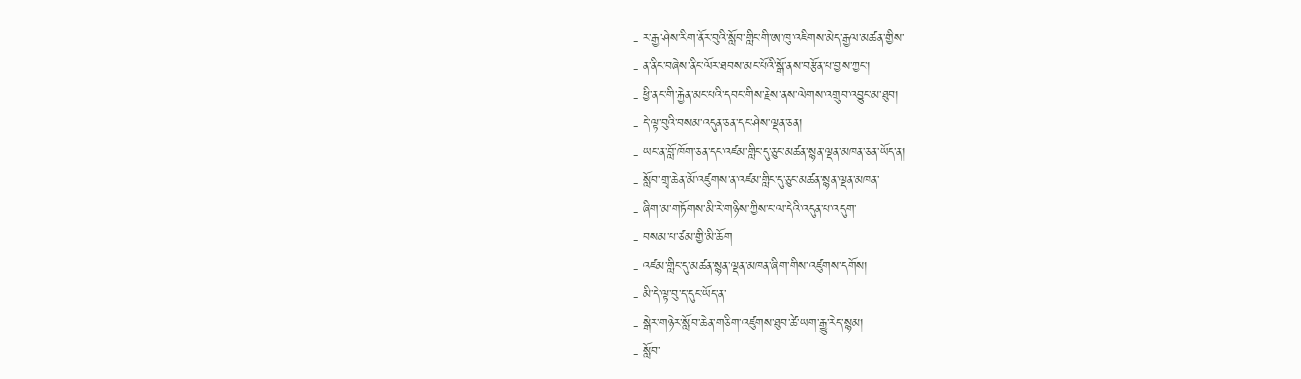- ར་རྒྱ་ཤེས་རིག་ནོར་བུའི་སློབ་གླིང་གི་ཨ་ཁུ་འཇིགས་མེད་རྒྱལ་མཚན་གྱིས་
- ན་ནིང་བཞེས་ནིང་ལོར་ཐབས་མང་པོའི་སྒོ་ནས་བརྩོན་པ་བྱས་ཀྱང་།
- ཕྱི་ནང་གི་རྐྱེན་མང་པའི་དབང་གིས་རྗེས་ནས་ལེགས་འགྲུབ་འབྱུང་མ་ཐུབ།
- དེ་ལྟ་བུའི་བསམ་འདུན་ཅན་དང་ཤེས་ལྡན་ཅན།
- ཡང་ན་བློ་ཁོག་ཅན་དང་འཛམ་གླིང་དུ་ཅུང་མཚན་སྙན་ལྡན་མཁན་ཅན་ཡོད་ན།
- སློབ་གྲྭ་ཆེན་མོ་འཛུགས་ན་འཛམ་གླིང་དུ་ཅུང་མཚན་སྙན་ལྡན་མཁན་
- ཞིག་མ་གཏོགས་མི་རེ་གཉིས་ཀྱིས་ང་ལ་དེའི་འདུན་པ་འདུག་
- བསམ་པ་ཙམ་གྱི་མི་ཆོག
- འཛམ་གླིང་དུ་མཚན་སྙན་ལྡན་མཁན་ཞིག་གིས་འཛུགས་དགོས།
- མི་དེ་ལྟ་བུ་ད་དུང་ཡོད་ན་
- སྒེར་གཉེར་སློབ་ཆེན་གཅིག་འཛུགས་ཐུབ་ཚེ་ཡག་རྒྱུ་རེད་སྙམ།
- སློབ་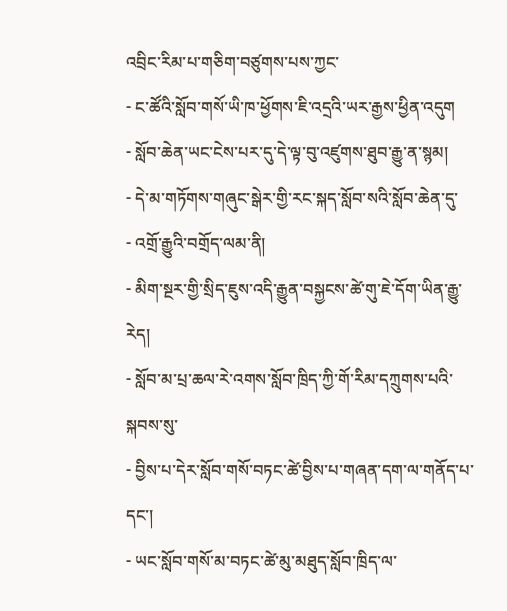འབྲིང་རིམ་པ་གཅིག་བཙུགས་པས་ཀྱང་
- ང་ཚོའི་སློབ་གསོ་ཡི་ཁ་ཕྱོགས་ཇི་འདྲའི་ཡར་རྒྱས་ཕྱིན་འདུག
- སློབ་ཆེན་ཡང་ངེས་པར་དུ་དེ་ལྟ་བུ་འཛུགས་ཐུབ་རྒྱུ་ན་སྙམ།
- དེ་མ་གཏོགས་གཞུང་སྒེར་གྱི་རང་སྐད་སློབ་སའི་སློབ་ཆེན་དུ་
- འགྲོ་རྒྱུའི་བགྲོད་ལམ་ནི།
- མིག་སྔར་གྱི་སྲིད་ཇུས་འདི་རྒྱུན་བསྐྱངས་ཚེ་གུ་ཇེ་དོག་ཡིན་རྒྱུ་རེད།
- སློབ་མ་པྲ་ཆལ་རེ་འགས་སློབ་ཁྲིད་ཀྱི་གོ་རིམ་དཀྲུགས་པའི་སྐབས་སུ་
- བྱིས་པ་དེར་སློབ་གསོ་བཏང་ཚེ་བྱིས་པ་གཞན་དག་ལ་གནོད་པ་དང་།
- ཡང་སློབ་གསོ་མ་བཏང་ཚེ་མུ་མཐུད་སློབ་ཁྲིད་ལ་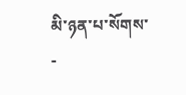མི་ཉན་པ་སོགས་
-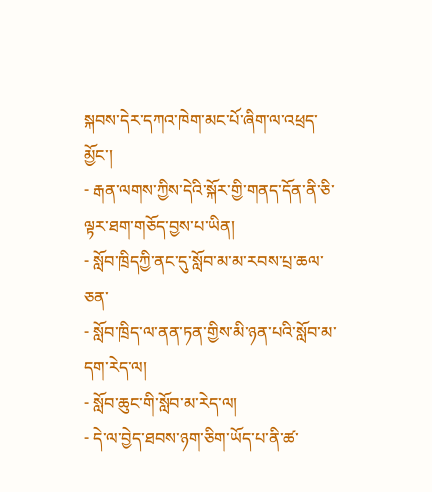སྐབས་དེར་དཀའ་ཁེག་མང་པོ་ཞིག་ལ་འཕྲད་མྱོང་།
- རྒན་ལགས་ཀྱིས་དེའི་སྐོར་གྱི་གནད་དོན་ནི་ཅི་ལྟར་ཐག་གཅོད་བྱས་པ་ཡིན།
- སློབ་ཁྲིདཀྱི་ནང་དུ་སློབ་མ་མ་རབས་པྲ་ཆལ་ཅན་
- སློབ་ཁྲིད་ལ་ནན་ཏན་གྱིས་མི་ཉན་པའི་སློབ་མ་དག་རེད་ལ།
- སློབ་ཆུང་གི་སློབ་མ་རེད་ལ།
- དེ་ལ་བྱེད་ཐབས་ཉག་ཅིག་ཡོད་པ་ནི་ཚ་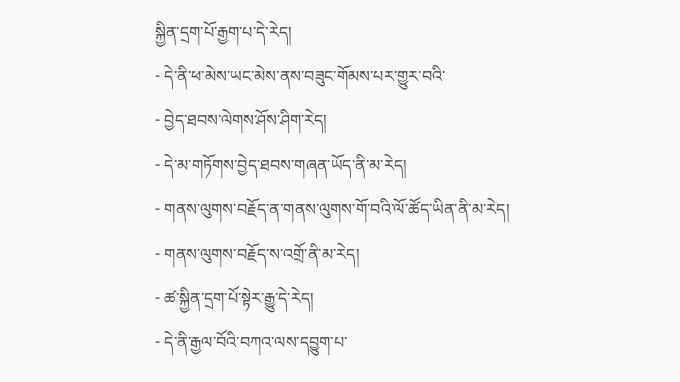སྐྱིན་དྲག་པོ་རྒྱག་པ་དེ་རེད།
- དེ་ནི་ཕ་མེས་ཡང་མེས་ནས་བཟུང་གོམས་པར་གྱུར་བའི་
- བྱེད་ཐབས་ལེགས་ཤོས་ཤིག་རེད།
- དེ་མ་གཏོགས་བྱེད་ཐབས་གཞན་ཡོད་ནི་མ་རེད།
- གནས་ལུགས་བརྗོད་ན་གནས་ལུགས་གོ་བའི་ལོ་ཚོད་ཡིན་ནི་མ་རེད།
- གནས་ལུགས་བརྗོད་ས་འགྲོ་ནི་མ་རེད།
- ཚ་སྐྱིན་དྲག་པོ་སྟེར་རྒྱུ་དེ་རེད།
- དེ་ནི་རྒྱལ་བོའི་བཀའ་ལས་དབྱུག་པ་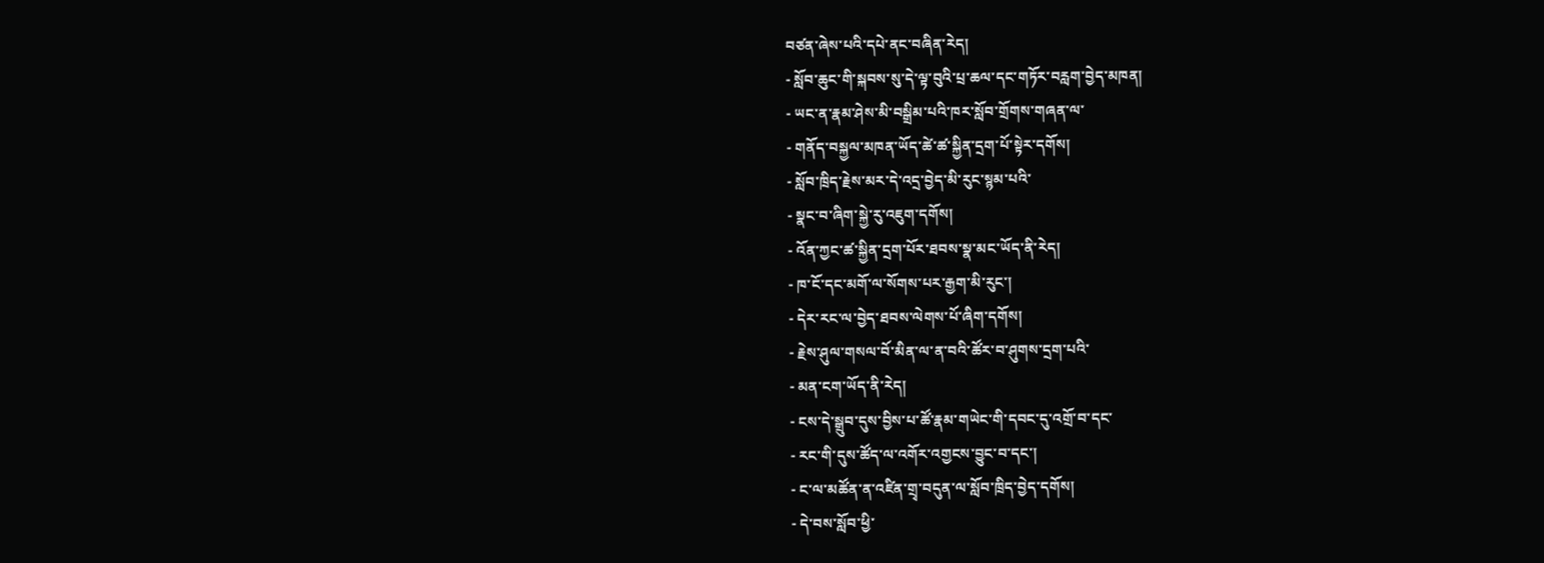བཙན་ཞེས་པའི་དཔེ་ནང་བཞིན་རེད།
- སློབ་ཆུང་གི་སྐབས་སུ་དེ་ལྟ་བུའི་པྲ་ཆལ་དང་གཏོར་བརླག་བྱེད་མཁན།
- ཡང་ན་རྣམ་ཤེས་མི་བསྒྲིམ་པའི་ཁར་སློབ་གྲོགས་གཞན་ལ་
- གནོད་བསྐྱལ་མཁན་ཡོད་ཚེ་ཚ་སྐྱིན་དྲག་པོ་སྟེར་དགོས།
- སློབ་ཁྲིད་རྗེས་མར་དེ་འདྲ་བྱེད་མི་རུང་སྙམ་པའི་
- སྣང་བ་ཞིག་སྐྱེ་རུ་འཇུག་དགོས།
- འོན་ཀྱང་ཚ་སྐྱིན་དྲག་པོར་ཐབས་སྣ་མང་ཡོད་ནི་རེད།
- ཁ་ངོ་དང་མགོ་ལ་སོགས་པར་རྒྱག་མི་རུང་།
- དེར་རང་ལ་བྱེད་ཐབས་ལེགས་པོ་ཞིག་དགོས།
- རྗེས་ཤུལ་གསལ་བོ་མིན་ལ་ན་བའི་ཚོར་བ་ཤུགས་དྲག་པའི་
- མན་ངག་ཡོད་ནི་རེད།
- ངས་དེ་སྒྲུབ་དུས་བྱིས་པ་ཚོ་རྣམ་གཡེང་གི་དབང་དུ་འགྲོ་བ་དང་
- རང་གི་དུས་ཚོད་ལ་འགོར་འགྱངས་བྱུང་བ་དང་།
- ང་ལ་མཚོན་ན་འཛིན་གྲྭ་བདུན་ལ་སློབ་ཁྲིད་བྱེད་དགོས།
- དེ་བས་སློབ་ཕྱི་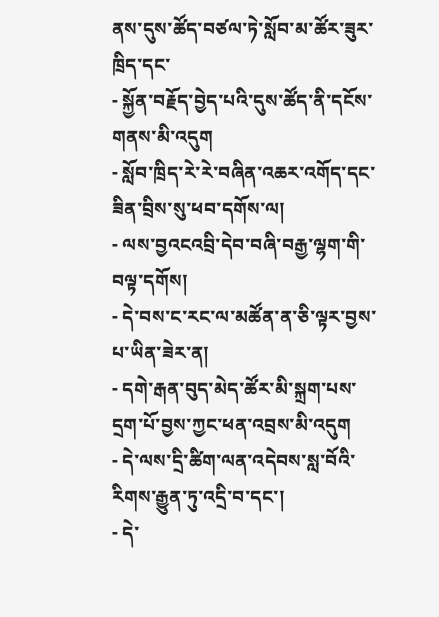ནས་དུས་ཚོད་བཙལ་ཏེ་སློབ་མ་ཚོར་ཟུར་ཁྲིད་དང་
- སྐྱོན་བརྗོད་བྱེད་པའི་དུས་ཚོད་ནི་དངོས་གནས་མི་འདུག
- སློབ་ཁྲིད་རེ་རེ་བཞིན་འཆར་འགོད་དང་ཟིན་བྲིས་སུ་ཕབ་དགོས་ལ།
- ལས་བྱའངའབྲི་དེབ་བཞི་བརྒྱ་ལྷག་གི་བལྟ་དགོས།
- དེ་བས་ང་རང་ལ་མཚོན་ན་ཅི་ལྟར་བྱས་པ་ཡིན་ཟེར་ན།
- དགེ་རྒན་བུད་མེད་ཚོར་མི་སྐྲག་པས་དྲག་པོ་བྱས་ཀྱང་ཕན་འབྲས་མི་འདུག
- དེ་ལས་དྲི་ཚིག་ལན་འདེབས་སླ་བོའི་རིགས་རྒྱུན་ཏུ་འདྲི་བ་དང་།
- དེ་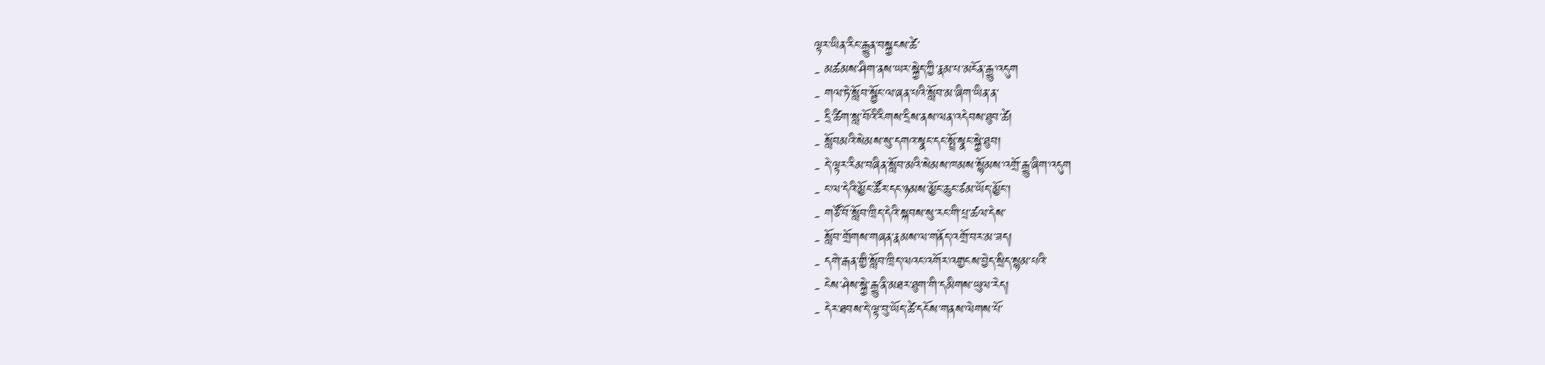ལྟར་ཡིན་རིང་རྒྱུན་བསྐྱངས་ཚེ་
- མཚམས་ཤིག་ནས་ཡར་སྐྱེད་ཀྱི་རྣམ་པ་མངོན་རྒྱུ་འདུག
- གལ་ཏེ་སློབ་སྦྱོང་ལ་ཞན་པའི་སློབ་མ་ཞིག་ཡིན་ན་
- དྲི་ཚིག་སླ་བོའི་རིགས་དྲིས་ནས་ལན་འདེབས་ཐུབ་ཚེ།
- སློབམའི་སེམས་སུ་དགའ་སྣང་དང་སྤྲོ་སྣང་སྐྱེ་ཐུབ།
- དེ་ལྟར་རིམ་བཞིན་སློབ་མའི་སེམས་ཁམས་སྙོམས་འགྲོ་རྒྱུ་ཞིག་འདུག
- ང་ལ་དེའི་མྱོང་ཚོར་དང་ཉམས་མྱོང་ཆུང་ཙམ་ཡོད་མྱོང་།
- གཙོ་བོ་སློབ་ཁྲིད་དེའི་སྐབས་སུ་རང་གི་པྲ་ཚལ་དེས་
- སློབ་གྲོགས་གཞན་རྣམས་ལ་གནོད་འགྲོ་བར་མ་ཟད།
- དགེ་རྒན་གྱི་སློབ་ཁྲིད་ལའང་འགོར་འགྱངས་བྱེད་སྲིད་སྙམ་པའི་
- ངེས་ཤེས་སྐྱེ་རྒྱུ་ནི་མཐར་ཐུག་གི་དམིགས་ཡུལ་རེད།
- དེར་ཐབས་དེ་ལྟ་བུ་ཡོད་ཚེ་དངོས་གནས་ལེགས་པོ་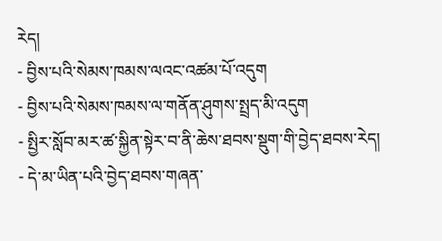རེད།
- བྱིས་པའི་སེམས་ཁམས་ལའང་འཚམ་པོ་འདུག
- བྱིས་པའི་སེམས་ཁམས་ལ་གནོན་ཤུགས་སྤྲད་མི་འདུག
- སྤྱིར་སློབ་མར་ཚ་སྐྱིན་སྟེར་བ་ནི་ཆེས་ཐབས་སྡུག་གི་བྱེད་ཐབས་རེད།
- དེ་མ་ཡིན་པའི་བྱེད་ཐབས་གཞན་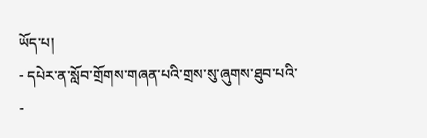ཡོད་པ།
- དཔེར་ན་སློབ་གྲོགས་གཞན་པའི་གྲས་སུ་ཞུགས་ཐུབ་པའི་
-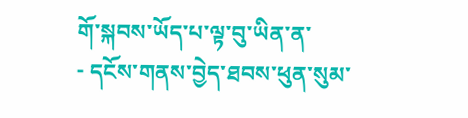གོ་སྐབས་ཡོད་པ་ལྟ་བུ་ཡིན་ན་
- དངོས་གནས་བྱེད་ཐབས་ཕུན་སུམ་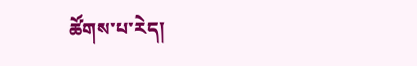ཚོགས་པ་རེད།